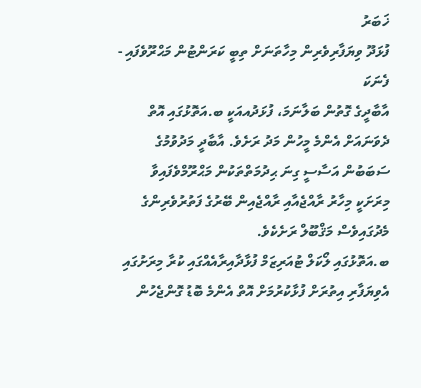ޚަބަރު
ފުޅަދޫ ވިޔަފާރިވެރިން މިހާތަނަށް ތިބީ ކަރަންޓުން މަޙްރޫވެފައި - ފެނަކަ
އާބާދީގެ ގޮތުން ބަލާނަމަ، ފުޅަދުއއަކީ ބ.އަތޮޅުގައި އޮތް ދެވަނައަށް އެންމެ މީހުން މަދު ރަށެވެ. އާބާދީ މަދުވުމުގެ ސަބަބުން އަސާސީ ގިނަ ޙިދުމަތްތަކުން މަޙްރޫމްވެފައިވާ މިރަށަކީ މިހާރު ރާއްޖެއާއި ރާއްޖެއިން ބޭރުގެ ފަތުރުވެރިންގެ މެދުގައިވެސް މަޤްބޫލް ރަށެކެވެ.
ބ.އަތޮޅުގައި ލޯކަލް ޓުއަރިޒަމް ފުޅާދާއިރާއެއްގައި ކުރާ މިރަށުގައި އެވިޔަފާރި އިތުރަށް ފުޅާކުރުމަށް އޮތް އެންމެ ބޮޑު ގޮންޖެހުން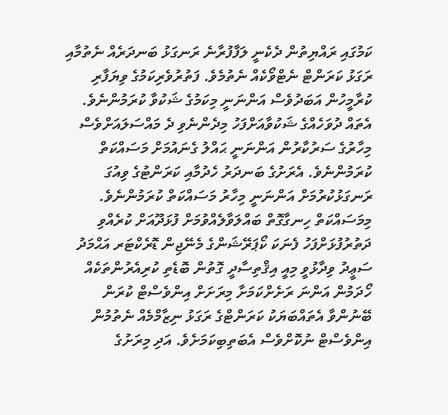ކަމުގައި ރައްޔިތުން ދެކެނީ ލަފާފުރާނެ ރަނގަޅު ބަނދަރެއް ނެތުމާއި ރަގަޅު ކަރަންޓް ނެޓްވޯކެއް ނެތުމެވެ. ފަތުރުވެރިކަމުގެ ވިޔަފާރި ކުރާމީހުން އަބަދުވެސް އަންނަނީ މިކަމުގެ ޝަކުވާ ކުރަމުންނެވެ.
އެތައް ދުވަހެއްގެ ޝަކުވާއަށްފަހު މިދެންނެވި ދެ މައްސަލައަށްވެސް މިހާރުގެ ސަރުކާރުން އަންނަނީ ޙައްލު ގެނައުމަށް މަސައްކަތް ކުރަމުންނެވެ. އެރަށުގެ ބަނދަރު ހެދުމާއި ކަރަންޓުގެ ވިއުގަ ރަނގަޅުކުރުމަށް އަންނަނީ މިހާރު މަސައްކަތް ކުރަމުންނެވެ.
މިމަސައްކަތް ހިނގާގޮތް ބައްލަވާލެއްވުމަށް ފުޅަދޫއަށް ކުރެއްވި ދަތުރުފުޅަށްފަހު ފެނަކަ ކޯޕަރޭޝަންގެ މެނޭޖިން ޑޮރެކްޓަރ އަޙްމަދު ސަޢީދު ވިދާޅުވީ މިއީ އިޤްތިސާދީ ގޮތުން ބޮޑެތި ކުރިއެރުންތަކެއް ހޯދަމުން އަންނަ ރަށެށްކަމަށާ މިރަށަށް އިންވެސްޓް ކުރަން ބޭނުންވާ އެތައްބަޔަކު ކަރަންޓްގެ ރަގަޅު ނިޒާމްމެއް ނެތުމުން އިންވެސްޓް ނުކޮށްވެސް އެބަތިބިކަމަށެވެ. އަދި މިރަށުގެ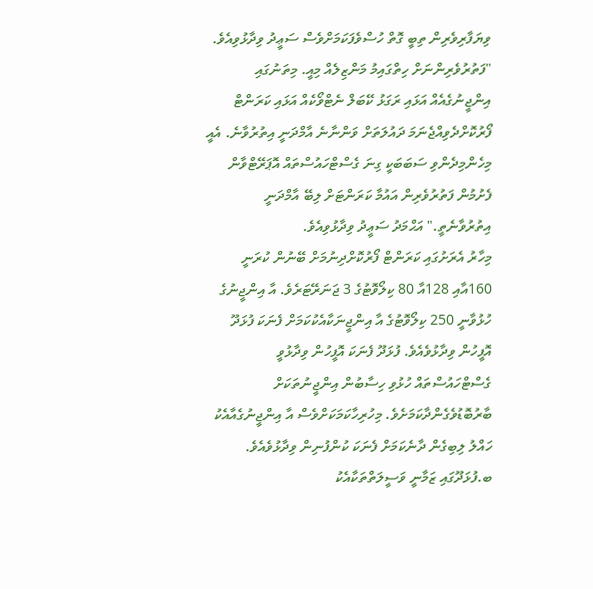ވިޔަފާރިވެރިން ތިބީ ގޮތް ހުސްވެފަކަމަށްވެސް ސަޢީދު ވިދާޅުވިއެވެ.
"ފަތުރުވެރިންނަށް ހިތްގައިމު މަންޒިލެއް މިއީ. މިތަނުގައި އިންޖީނުގެއެއް އަޅައި ރަގަޅު ކޭބަލް ނެޓްވޯކެއް އަޅައި ކަރަންޓް ފޯރުކޮށްދެވިއްޖެނަމަ ދައުލަތަށް ވަންނާނެ އާމްދަނީ އިތުރުވާނެ. އެއީ މިހެންމިދެންވި ސަބަބަކީ ގިނަ ގެސްޓްހައުސްތައް އޮޕަރޭޓްވާން ފެށުމުން ފަތުރުވެރިން އައުމާ ކަރަންޓަށް ލިބޭ އާމްދަނީ އިތުރުވާނެތީ." އަޙްމަދު ސަޢީދު ވިދާޅުވިއެވެ.
މިހާރު އެރަށުގައި ކަރަންޓް ފޯރުކޮށްދިނުމަށް ބޭނުން ކުރަނީ 160އާއި 128އާ 80 ކިލޯވޮޓުގެ 3 ޖަނަރޭޓަރެވެ. އާ އިންޖީނުގެ ހުޅުވާނީ 250 ކިލޯވޮޓުގެ އާ އިންޖީނަކާއެކުކަމަށް ފެނަކަ ފުޅަދޫ އޮފީހުން ވިދާޅުވެއެވެ. ފުޅަދޫ ފެނަކަ އޮފީހުން ވިދާޅުވީ ގެސްޓްހައުސްތައް ހުޅުވި ހިސާބުން އިންޖީނުތަކަށް ބާރުބޮޑުވެގެންދާކަމަށެވެ. މިހުރިހާކަމަކަށްވެސް އާ އިންޖީނުގެއާއެކު ހައްލު ލިބިގެން ދާނެކަމަށް ފެނަކަ ކުންފުނިން ވިދާޅުވެއެވެ.
ބ.ފުޅަދޫގައި ޒަމާނީ ވަސީލަތްތަކާއެކު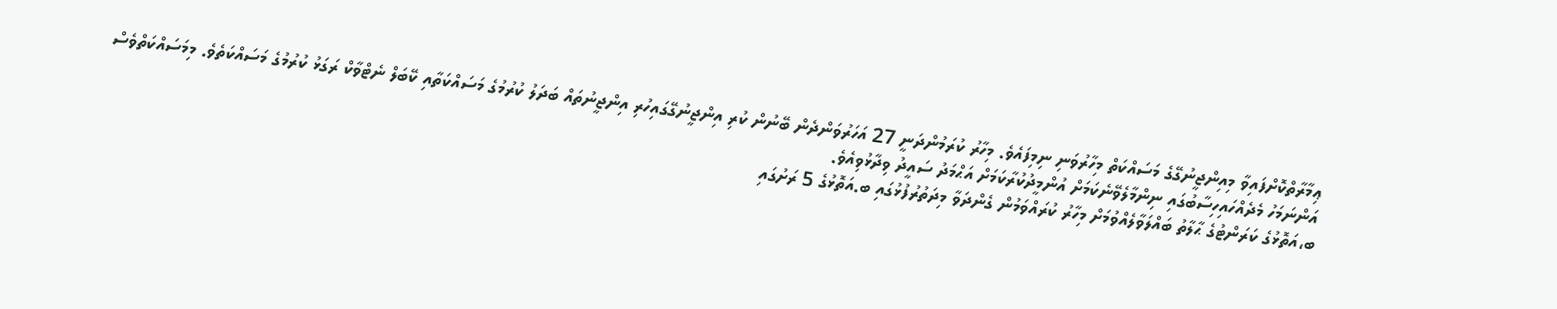ޢިމާރާތްކޮށްފައިވާ މިއިންޖީނުގޭގެ މަސައްކަތް މިހާރުވަނި ނިމިފައެވެ. މިހާރު ކުރަމުންދަނީ 27 އަހަރުވަންދެން ބޭނުން ކުރި އިންޖީނުގޭގައިހުރި އިންޖީނުތައް ބަދަލު ކުރުމުގެ މަސައްކަތާއި ކޭބަލް ނެޓްވާކް ރަގަޅު ކުރުމުގެ މަސައްކަތެވެ. މިމަސައްކަތްވެސް އަންނަމަހު މެދެއްހައިހިސާބުގައި ނިންމާލެވޭނެކަމަށް އުންމީދުކުރާކަމަށް އަޙްމަދު ސައީދު ވިދާޅުވިއެވެ.
ބ،އަތޮޅުގެ ކަރަންޓުގެ ޙާލާތު ބައްލަވާލެއްވުމަށް މިހާރު ކުރައްވަމުން ގެންދަވާ މިދަތުރުފުޅުގައި ބ.އަތޮޅުގެ 5 ރަށުގައި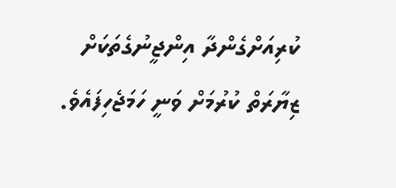ކުރިއަށްގެންދާ އިންޖީނުގެތަކަށް ޒިޔާރަތް ކުރުމަށް ވަނީ ހަމަޖެހިފައެވެ.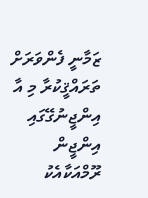ޒަމާނީ ފެންވަރަށް ތަރައްޤީކުރާ މި އާ އިންޖީނުގޭގައި އިންޖީން ރޫމްއަކާއެކު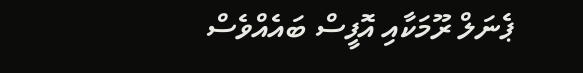ޕެނަލް ރޫމަކާއި އޮފީސް ބައެއްވެސް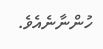ހުންނާނެއެވެ.